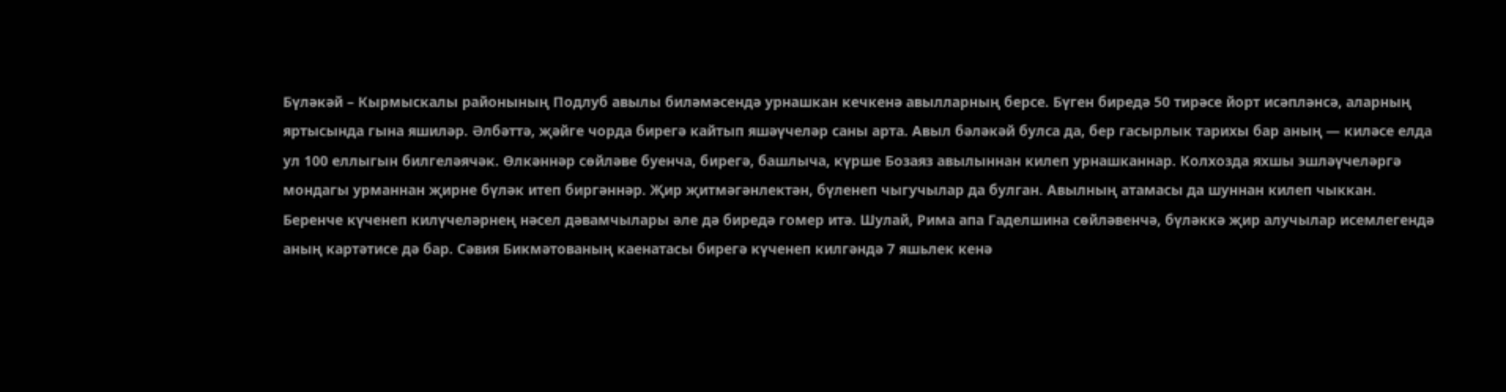Бүләкәй – Кырмыскалы районының Подлуб авылы биләмәсендә урнашкан кечкенә авылларның берсе. Бүген биредә 50 тирәсе йорт исәпләнсә, аларның яртысында гына яшиләр. Әлбәттә, җәйге чорда бирегә кайтып яшәүчеләр саны арта. Авыл бәләкәй булса да, бер гасырлык тарихы бар аның — киләсе елда ул 100 еллыгын билгеләячәк. Өлкәннәр сөйләве буенча, бирегә, башлыча, күрше Бозаяз авылыннан килеп урнашканнар. Колхозда яхшы эшләүчеләргә мондагы урманнан җирне бүләк итеп биргәннәр. Җир җитмәгәнлектән, бүленеп чыгучылар да булган. Авылның атамасы да шуннан килеп чыккан.
Беренче күченеп килүчеләрнең нәсел дәвамчылары әле дә биредә гомер итә. Шулай, Рима апа Гаделшина сөйләвенчә, бүләккә җир алучылар исемлегендә аның картәтисе дә бар. Сәвия Бикмәтованың каенатасы бирегә күченеп килгәндә 7 яшьлек кенә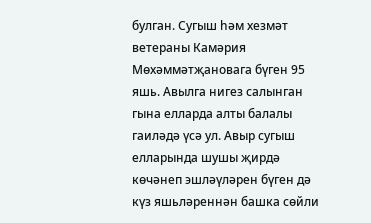булган. Сугыш һәм хезмәт ветераны Камәрия Мөхәммәтҗановага бүген 95 яшь. Авылга нигез салынган гына елларда алты балалы гаиләдә үсә ул. Авыр сугыш елларында шушы җирдә көчәнеп эшләүләрен бүген дә күз яшьләреннән башка сөйли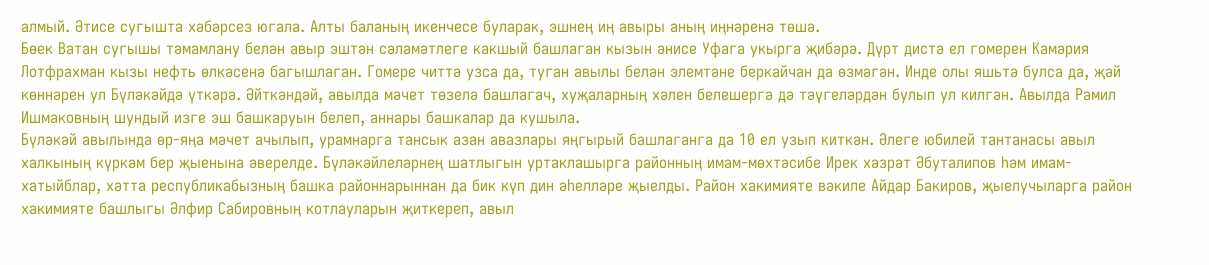алмый. Әтисе сугышта хәбәрсез югала. Алты баланың икенчесе буларак, эшнең иң авыры аның иңнәренә төшә.
Бөек Ватан сугышы тәмамлану белән авыр эштән сәламәтлеге какшый башлаган кызын әнисе Уфага укырга җибәрә. Дүрт дистә ел гомерен Камәрия Лотфрахман кызы нефть өлкәсенә багышлаган. Гомере читтә узса да, туган авылы белән элемтәне беркайчан да өзмәгән. Инде олы яшьтә булса да, җәй көннәрен ул Бүләкәйдә үткәрә. Әйткәндәй, авылда мәчет төзелә башлагач, хуҗаларның хәлен белешергә дә тәүгеләрдән булып ул килгән. Авылда Рамил Ишмаковның шундый изге эш башкаруын белеп, аннары башкалар да кушыла.
Бүләкәй авылында өр-яңа мәчет ачылып, урамнарга тансык азан авазлары яңгырый башлаганга да 10 ел узып киткән. Әлеге юбилей тантанасы авыл халкының күркәм бер җыенына әверелде. Бүләкәйлеләрнең шатлыгын уртаклашырга районның имам-мөхтәсибе Ирек хәзрәт Әбуталипов һәм имам-хатыйблар, хәтта республикабызның башка районнарыннан да бик күп дин әһелләре җыелды. Район хакимияте вәкиле Айдар Бакиров, җыелучыларга район хакимияте башлыгы Әлфир Сабировның котлауларын җиткереп, авыл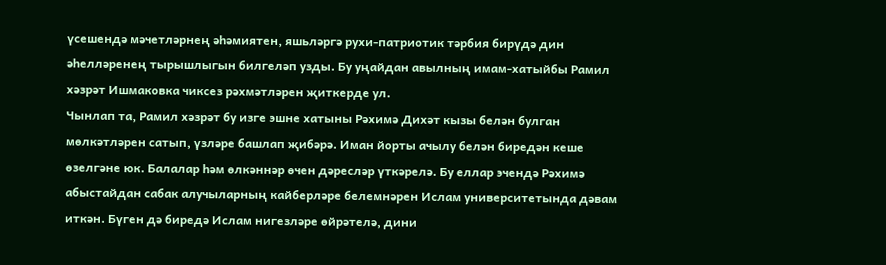үсешендә мәчетләрнең әһәмиятен, яшьләргә рухи-патриотик тәрбия бирүдә дин әһелләренең тырышлыгын билгеләп узды. Бу уңайдан авылның имам-хатыйбы Рамил хәзрәт Ишмаковка чиксез рәхмәтләрен җиткерде ул.
Чынлап та, Рамил хәзрәт бу изге эшне хатыны Рәхимә Дихәт кызы белән булган мөлкәтләрен сатып, үзләре башлап җибәрә. Иман йорты ачылу белән биредән кеше өзелгәне юк. Балалар һәм өлкәннәр өчен дәресләр үткәрелә. Бу еллар эчендә Рәхимә абыстайдан сабак алучыларның кайберләре белемнәрен Ислам университетында дәвам иткән. Бүген дә биредә Ислам нигезләре өйрәтелә, дини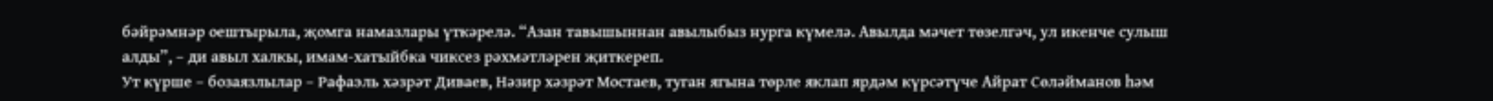бәйрәмнәр оештырыла, җомга намазлары үткәрелә. “Азан тавышыннан авылыбыз нурга күмелә. Авылда мәчет төзелгәч, ул икенче сулыш алды”, – ди авыл халкы, имам-хатыйбка чиксез рәхмәтләрен җиткереп.
Ут күрше – бозаязлылар – Рафаэль хәзрәт Диваев, Нәзир хәзрәт Мостаев, туган ягына төрле яклап ярдәм күрсәтүче Айрат Сөләйманов һәм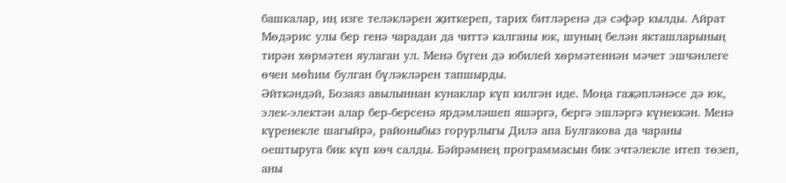башкалар, иң изге теләкләрен җиткереп, тарих битләренә дә сәфәр кылды. Айрат Мөдәрис улы бер генә чарадан да читтә калганы юк, шуның белән якташларының тирән хөрмәтен яулаган ул. Менә бүген дә юбилей хөрмәтеннән мәчет эшчәнлеге өчен мөһим булган бүләкләрен тапшырды.
Әйткәндәй, Бозаяз авылыннан кунаклар күп килгән иде. Моңа гаҗәпләнәсе дә юк, элек-электән алар бер-берсенә ярдәмләшеп яшәргә, бергә эшләргә күнеккән. Менә күренекле шагыйрә, районыбыз горурлыгы Дилә апа Булгакова да чараны оештыруга бик күп көч салды. Бәйрәмнең программасын бик эчтәлекле итеп төзеп, аны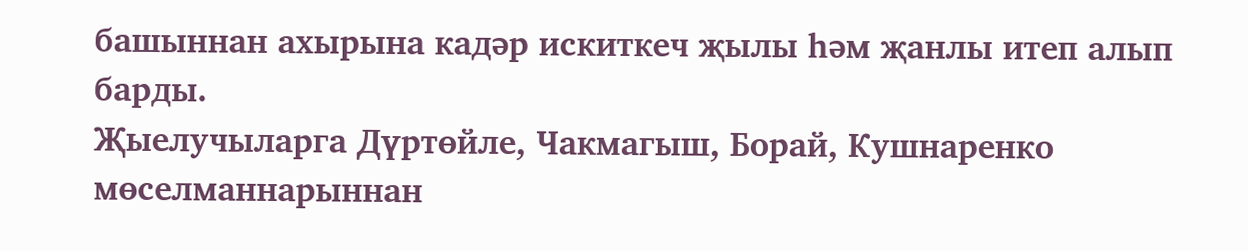башыннан ахырына кадәр искиткеч җылы һәм җанлы итеп алып барды.
Җыелучыларга Дүртөйле, Чакмагыш, Борай, Кушнаренко мөселманнарыннан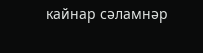кайнар сәламнәр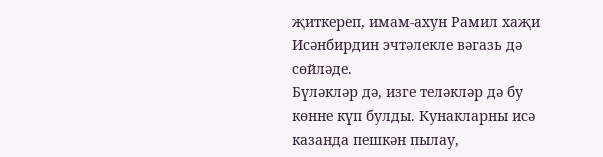җиткереп, имам-ахун Рамил хаҗи Исәнбирдин эчтәлекле вәгазь дә сөйләде.
Бүләкләр дә, изге теләкләр дә бу көнне күп булды. Кунакларны исә казанда пешкән пылау,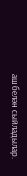аш белән сыйладылар.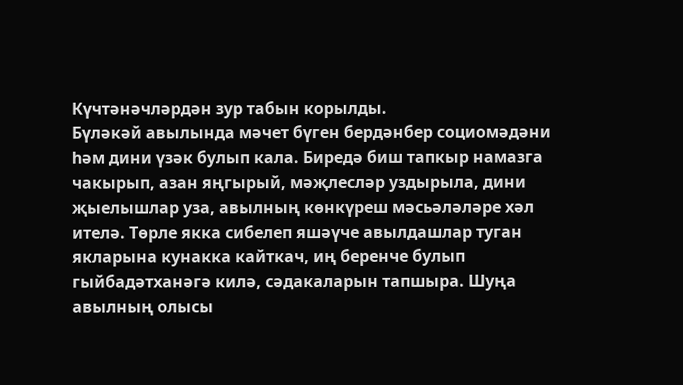Күчтәнәчләрдән зур табын корылды.
Бүләкәй авылында мәчет бүген бердәнбер социомәдәни һәм дини үзәк булып кала. Биредә биш тапкыр намазга чакырып, азан яңгырый, мәҗлесләр уздырыла, дини җыелышлар уза, авылның көнкүреш мәсьәләләре хәл ителә. Төрле якка сибелеп яшәүче авылдашлар туган якларына кунакка кайткач, иң беренче булып гыйбадәтханәгә килә, сәдакаларын тапшыра. Шуңа авылның олысы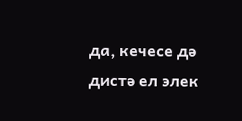да, кечесе дә дистә ел элек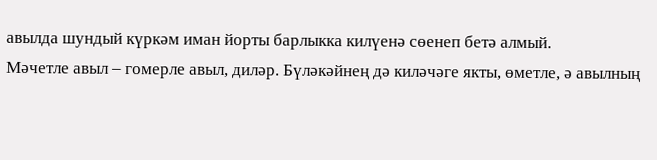авылда шундый күркәм иман йорты барлыкка килүенә сөенеп бетә алмый.
Мәчетле авыл – гомерле авыл, диләр. Бүләкәйнең дә киләчәге якты, өметле, ә авылның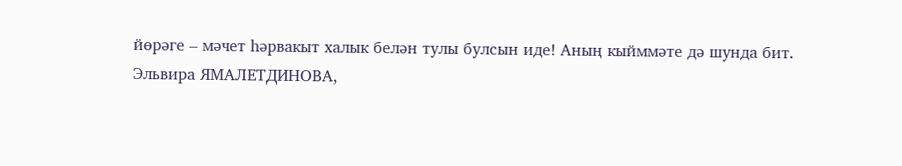йөрәге – мәчет һәрвакыт халык белән тулы булсын иде! Аның кыйммәте дә шунда бит.
Эльвира ЯМАЛЕТДИНОВА,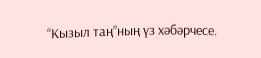“Кызыл таң”ның үз хәбәрчесе.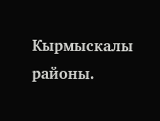Кырмыскалы районы.